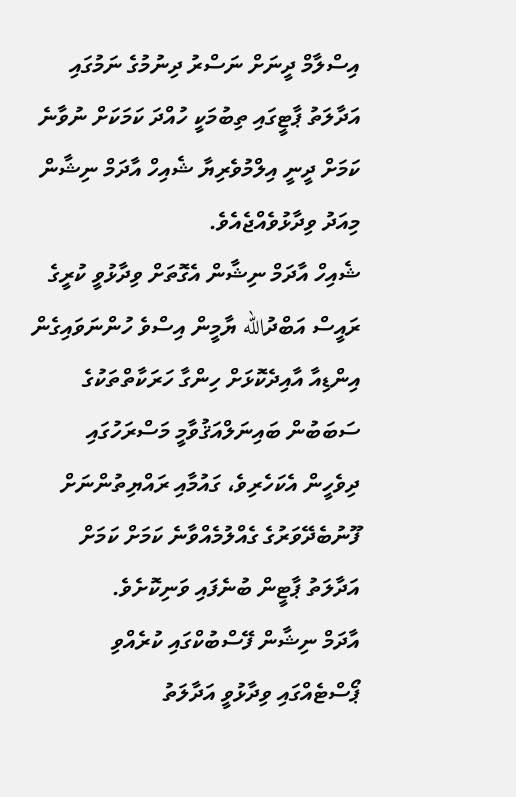އިސްލާމް ދީނަށް ނަސްރު ދިނުމުގެ ނަމުގައި އަދާލަތު ޕާޓީގައި ތިބުމަކީ ހުއްދަ ކަމަކަށް ނުވާނެ ކަމަށް ދީނީ އިލްމުވެރިޔާ ޝެއިހް އާދަމް ނިޝާން މިއަދު ވިދާޅުވެއްޖެއެވެ.
ޝެއިހް އާދަމް ނިޝާން އެގޮތަށް ވިދާޅުވީ ކުރީގެ ރައީސް އަބްދުالله ޔާމީން އިސްވެ ހުންނަވައިގެން އިންޑިއާ އާއިދެކޮޅަށް ހިންގާ ހަރަކާތްތަކުގެ ސަބަބުން ބައިނަލްއަޤުވާމީ މަސްރަހުގައި ދިވެހީން އެކަހެރިވެ، ގައުމާއި ރައްޔިތުންނަށް ފޫނުބެދޭވަރުގެ ގެއްލުމެއްވާނެ ކަމަށް ކަމަށް އަދާލަތު ޕާޓީން ބުނެފައި ވަނިކޮށެވެ.
އާދަމް ނިޝާން ފޭސްބުކްގައި ކުރެއްވި ޕޯސްޓެއްގައި ވިދާޅުވީ އަދާލަތު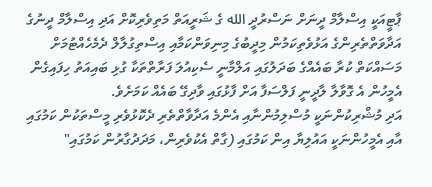ޕާޓީއަކީ އިސްލާމް ދީނަށް ނަސްރުދީ الله ގެ ޝަރީއަތް މަތިވެރިކޮށް އަދި އިސްލާމް ދީނުގެ އަދާވަތްތެރިންގެ އަޅުވެތިކަމުން މިދީބުގެ މިނިވަންކަމާއި އިސްތިގުލާލް ދެމެހެއްޓުމަށް މަސައްކަތް ކުރާ ބައެއްގެ ބަދަލުގައި އަލްމާނީ ސެކިއުލަ ފަރާތްތަކާ ގުޅި ބައިއަތު ހިފައިގެން އެމީހުން އެ ގޮވާލާ ލާދީނީ ފަލްސަފާ އަށް ފާޅުގައި ވާދިގޭ ބައެއް ކަމަށެވެ.
އަދި މުޝްރިކުންނަކީ މުސްލިމުންނާއި އެންމެ އަދާވާތްތެރި ދެކޮޅުވެރި މީސްތަކުން ކަމުގައި އާއި އެމީހުންނަކީ އައުލިޔާ އިން ކަމުގައި (ގާތް އެކުވެރިން، މަދަދުގާރުން ކަމުގައި"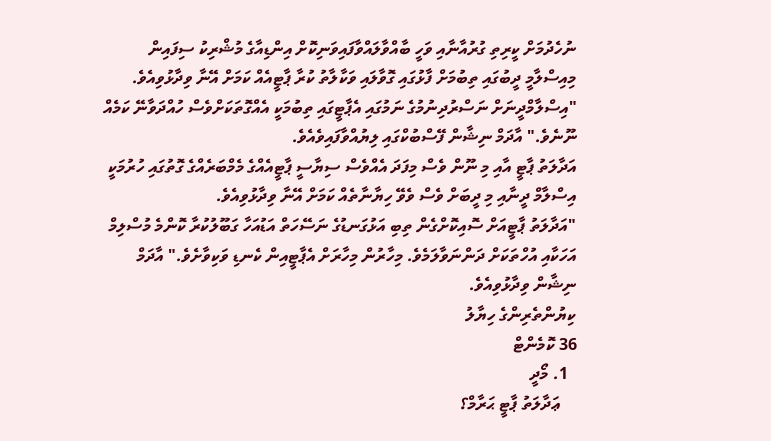ނުހެދުމަށް ކީރިތި ގުރުއާނާއި ވަހީ ބާއްވާލައްވާފައިވަނިކޮށް އިންޑިއާގެ މުޝްރިކު ސިފައިން މިއިސްލާމީ ދީބުގައި ތިބުމަށް ފާޅުގައި ގޮވާލައި ވަކާލާތު ކުރާ ޕާޓީއެއް ކަމަށް އޭނާ ވިދާޅުވިއެވެ.
"އިސްލާމްދީނަށް ނަސްރުދިނުމުގެ ނަމުގައި އެޕާޓީގައި ތިބުމަކީ އެއްގޮތަކަށްވެސް ހުއްދަވާނޭ ކަމެއް ނޫނެވެ." އާދަމް ނިޝާން ފޭސްބުކްގައި ލިޔުއްވާފައިވެއެވެ.
އަދާލަތު ޕާޓީ އާއި މި ނޫން ވެސް މިފަދަ އެއްވެސް ސިޔާސީ ޕާޓީއެއްގެ މެމްބަރެއްގެ ގޮތުގައި ހުރުމަކީ އިސްލާމް ދީނާއި މި ދީބަށް ވެސް ވެވޭ ހިޔާނާތެއް ކަމަށް އޭނާ ވިދާޅުވިއެވެ.
"އަދާލަތު ޕާޓީއަށް ސޮއިކޮށްގެން ތިބި އަޅުގަނޑުގެ ނަސޭހަތް އަޑުއަހާ ގަބޫލުކުރާ ކޮންމެ މުސްލިމް އަހަކާއި އުހްތަކަށް ދަންނަވާލަމެވެ. މިހާރުން މިހާރަށް އެޕާޓީއިން ކެނޑި ވަކިވާށެވެ." އާދަމް ނިޝާން ވިދާޅުވިއެވެ.
ކިޔުންތެރިންގެ ހިޔާލު
36 ކޮމެންޓް
  1. މޯދީ
    ޢަދާލަތު ޕާޓީ ޙަރާމް؟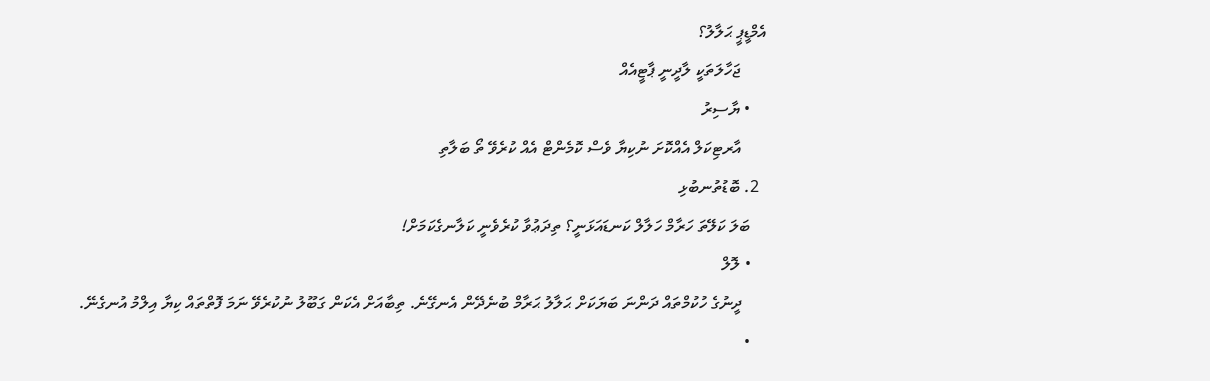އެމްޑީޕީ ޙަލާލު؟
      ޖަހާލަތަކީ ލާދީނީ ޕާޓީއެއް
    • ޔާސިރު
      އާރޓިކަލް އެއްކޮށަ ނުކިޔާ ވެސް ކޮމެންޓް އެއް ކުރެވޭ ތޯ ބަލާތި
  2. ބޮޑުތުނބުޅި
    ބަލަ ކަލޭތަ ހަރާމް ހަލާލް ކަނޑައަޅަނީ؟ ތިދަޢުވާ ކުރެވެނީ ކަލާނގެކަމަށް!
    • ލޮލް
      ދީނުގެ ހުކުމްތައް ދަންނަ ބަޔަކަށް ޙަލާލު ޙަރާމް ބުނެދޭން އެނގޭނެ. ތިބާއަށް އެކަން ގަބޫލު ނުކުރެވޭ ނަމަ ފޮތްތައް ކިޔާ އިލްމު އުނގެނޭ.
    •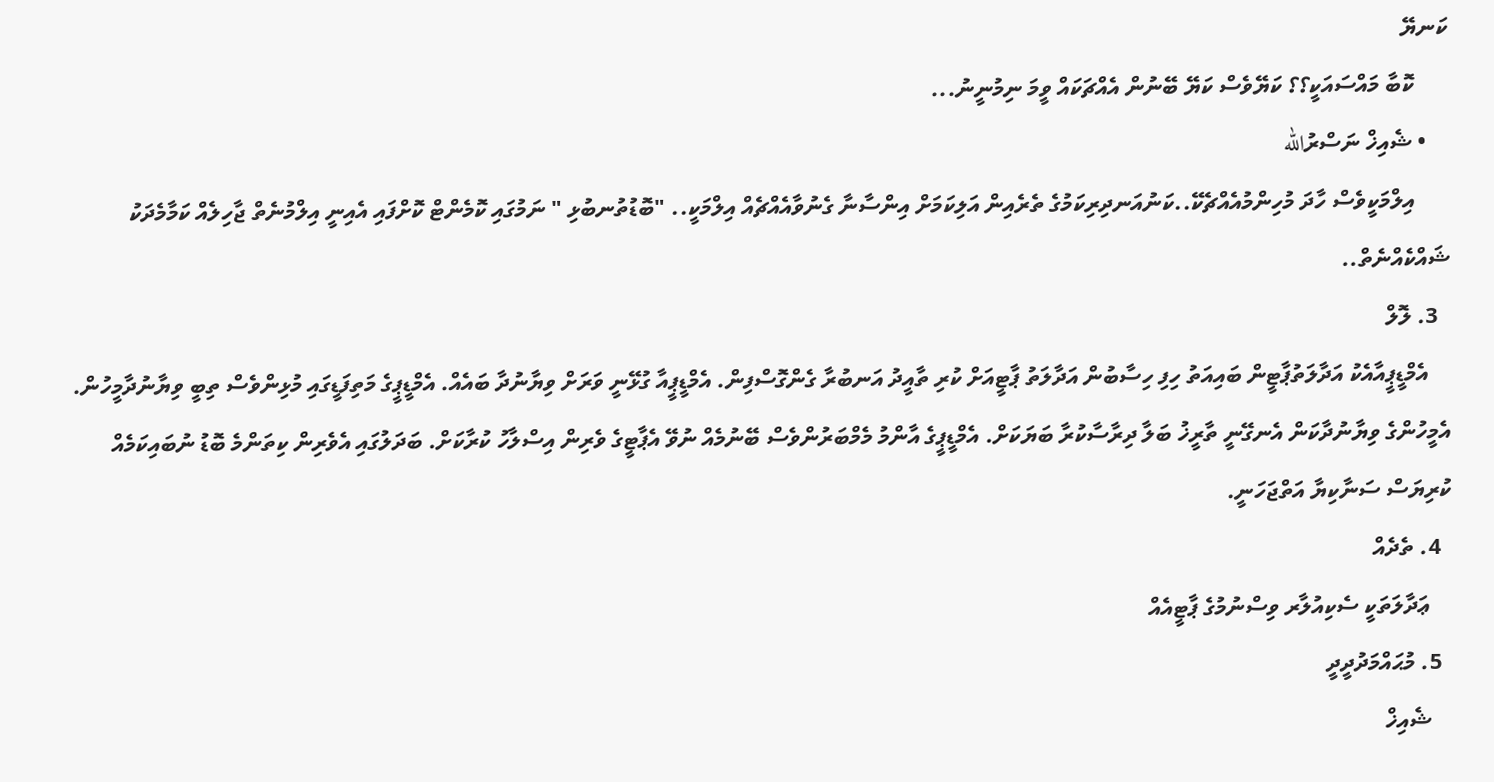ކަނޔޭ
      ކޮބާ މައްސައަކީ؟؟ ކަޔޭވެސް ކަޔޭ ބޭނުން އެއްޗަކައް ވީމަ ނިމުނީނު...
    • ޝެއިޚް ނަސްރުالله
      އިލްމަކީވެސް ހާދަ މުހިންމުއެއްޗެކޭ..ކަނުއަނދިރިކަމުގެ ތެރެއިން އަލިކަމަށް އިންސާނާ ގެނުވާއެއްޗެއް އިލްމަކީ.. "ބޮޑުތުނބުޅި " ނަމުގައި ކޮމެންޓް ކޮށްފައި އެއިނީ އިލްމުނެތް ޖާހިލެއް ކަމާމެދަކު ޝައްކެއްނެތް..
  3. ލޮލް
    އެމްޑީޕީއާއެކު އަދާލަތުޕާޓީން ބައިއަތު ހިފި ހިސާބުން އަދާލަތު ޕާޓީއަށް ކުރި ތާއީދު އަނބުރާ ގެންގޮސްފިން. އެމްޑީޕީއާ ގުޅޭނީ ވަރަށް ވިޔާނުދާ ބައެއް. އެމްޑީޕީގެ މަތިފަޑީގައި މުޅިންވެސް ތިބީ ވިޔާނުދާމީހުން. އެމީހުންގެ ވިޔާނުދާކަން އެނގޭނީ ތާރީޚު ބަލާ ދިރާސާކުރާ ބަޔަކަށް. އެމްޑީޕީގެ އާންމު މެމްބަރުންވެސް ބޭނުމެއް ނުވޭ އެޕާޓީގެ ވެރިން އިސްލާހު ކުރާކަށް. ބަދަލުގައި އެވެރިން ކިތަންމެ ބޮޑު ނުބައިކަމެއް ކުރިޔަސް ސަނާކިޔާ އަތްޖަހަނީ.
  4. ތެދެއް
    ޢަދާލަތަކީ ސެކިއުލާރ ވިސްނުމުގެ ޕާޓީއެއް
  5. މުޙައްމަދުދީދީ
    ޝެއިޚް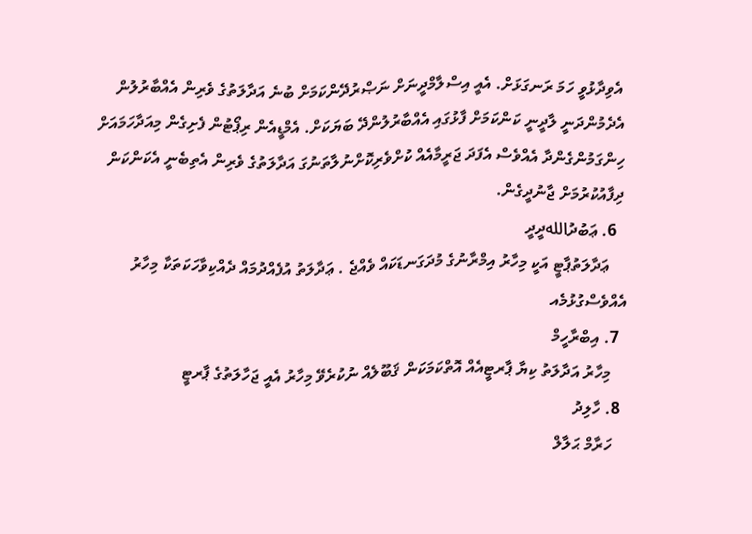އެވިދާޅުވީ ހަމަ ރަނގަޅަށް. އެއީ އިސްލާމްދީނަށް ނަޞްރުދޭންކަމަށް ބުނެ އަދާލަތުގެ ވެރިން އެއްބާރުލުން އެދެމުންދަނީ ލާދީނީ ކަންކަމަށް ފާޅުގައި އެއްބާރުލުންދޭ ބަޔަކަށް. އެމްޑީއެން ރިޕޯޓުން ފެށިގެން މިއަދާހަމައަށް ހިންގަމުންގެންދާ އެއްވެސް އެފަދަ ޖަރީމާއެއް ކުށްވެރިކޮށްނުލާތަނުގަ އަދާލަތުގެ ވެރިން އެތިބެނީ އެކަންކަން ދިފާއުކުރުމަށް ޖާނުދީގެން.
  6. ޢަބުދުاللهދީދީ
    ޢަދާލަތުޕާޓީ އަކީ މިހާރު އިމްރާނުގެ މުދަގަނޑަކައް ވެއްޖެ . ޢަދާލަތު އުފެއްދުމައް ދެއްކިވާހަކަތަކާ މިހާރު އެއްވެސްގުޅުމެއ
  7. އިބްރާހީމް
    މިހާރު އަދާލަތު ކިޔާ ޕާރޓީއެއް އޮތްކަމަކަން ޤަބޫލެއް ނުކުރެވޭ މިހާރު އެއީ ޖަހާލަތުގެ ޕާރޓީ
  8. ހާލިދު
    ހަރާމް ޙަލާލް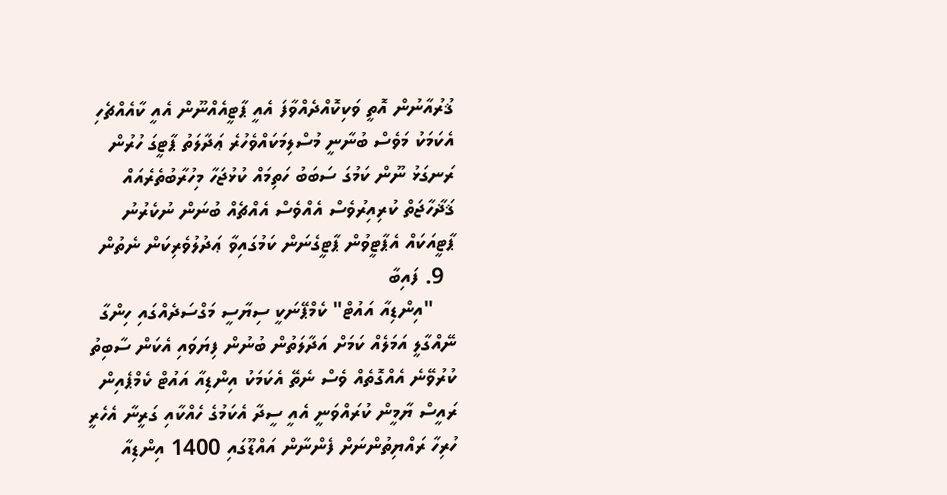ޤުރުއާނުން އޮތީ ވަކިކޮއްދެއްވާފަ އެއީ ޕާޓީއެއްނޫން އެއީ ކާއެއްޗެހި އެކަމަކު މަވެސް ބުނާނީ މުސްލިމަކައްވެހުރެ ޢަދާލަތު ޕާޓީގަ ހުރުން ރަނގަޅު ނޫން ކަމުގަ ސަބަބު ހަތިމައް ކުޅުޖަހާ މިހުރާބުތެރެއައް ޤަޛާހާޖަތް ކުރިއިރުވެސް އެއްވެސް އެއްޗެއް ބުނަން ނުކެރުނު ޕާޓީއަކައް އެޕާޓީވުން ޕާޓީގެނަން ކަމުގައިވާ ޢަދުލުވެރިކަން ނެތުން
  9. ފައިބާ
    "އިންޑިއާ އައުޓް" ކެމްޕޭނަކީ ސިޔާސީ މަގްސަދެއްގައި ހިންގާ ނޭއްގާލީ އަމަލެއް ކަމަށް އަދާލަތުން ބުނުން ފިޔަވައި އެކަން ސާބިތު ކުރުވޭނެ އެއްގޮތެއް ވެސް ނެތޭ އެކަމަކު އިންޑިއާ އައުޓް ކެމްޕެއިން ރައީސް ޔާމީން ކުރައްވަނީ އެއީ ސީދާ އެކަމުގެ ހެއްކާއި ގަރީނާ އެހެރީ ހުރިހާ ރައްޔިތުންނަށް ފެންނާން އައްޑޫގައި 1400 އިންޑިއާ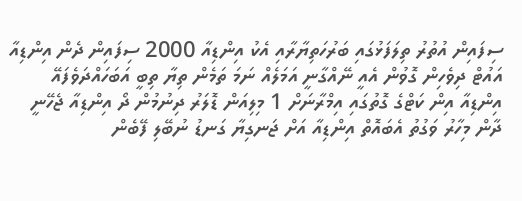ސިފައިން އުތުރު ތިލަފަޅުގައި ބަރުހަތިޔާރާއި އެކު އިންޑިއާ 2000 ސިފައިން ދެން އިންޑިއާ އައުޓް ދިވެހިން ގޮވުން އެއީ ނޭއްގާނީ އަމަލެއް ނަމަ ތަމެން ތިޔާ ތިބީ އަބަހައްދަވެފައޭ އިންޑިއާ އިން ކަޓްގެ ގޮތުގައި އިމްރާނަށް 1 މިލިއަން ޑޮލަރު ދިނުމުން ދޯ އިންޑިއާ ޖެހޭނީ ދާން މިހާރު ވަގުތު އެބައޮތް އިންޑިއާ އަށް ޖަނގިޔާ ގަނޑު ނުބޭލި ފޭބެން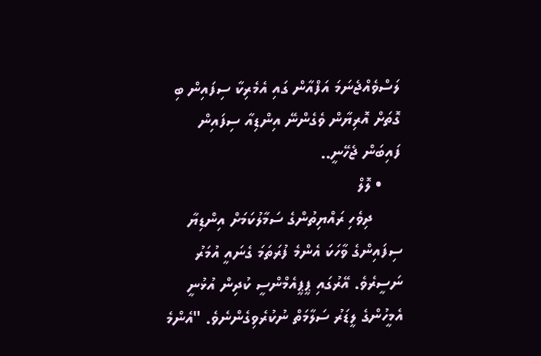ލަސްވެއްޖެނަމަ އަފްއާން ގައި އެމެރިކާ ސިފައިން ބި ގޮތަށް އޮރިޔާން ވެގެންނޭ އިންޑިއާ ސިފައިން ފައިބަން ޖެހޭނީ..
    • ލޮލް
      ދިވެހި ރައްޔިތުންގެ ސަމާލުކަމަށް އިންޑިޔާ ސިފައިންގެ ވާހަކަ އެންމެ ފުރަތަމަ ގެނައީ އުމަރު ނަސީރެވެ. އޭރުގައި ޕީޕީއެމްންސީ ކުދިން އުޅުނީ އެމީހުންގެ ލީޑަރު ސަލާމަތް ނުކުރެވިގެންނެވެ. "އެންމެ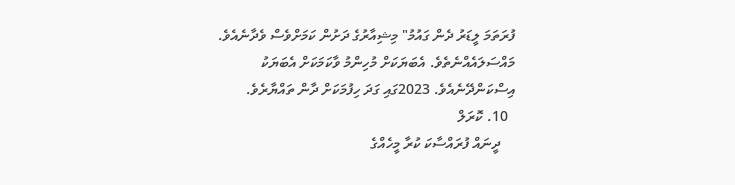ފުރަތަމަ ލީޑަރު ދެން ގައުމު" މިޝިއާރުގެ ދަށުން ކަމަށްވެސް ވެދާނެއެވެ. މައްސަލައެއްނެތެވެ. އެބަޔަކަށް މުހިންމު ވާކަމަކަށް އެބަޔަކު އިސްކަންދޭނެއެވެ. 2023ގައި ގަދަ ހިފުމަކަށް ދާން ތައްޔާރެވެ.
  10. ކޮރަލް
    ދީނައް ފުރައްސާކަ ކުރާ މީހެއްގެ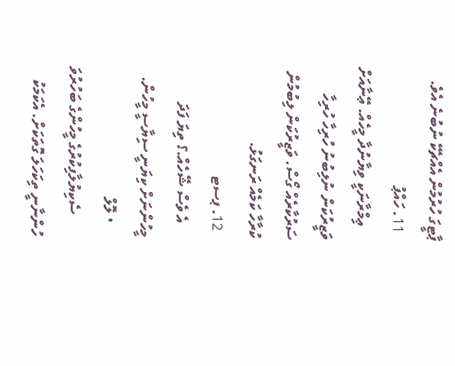ޕާޓީގަ ހުރުމުން އެއްޗެކޭ ނުބުނެ އެވެ.
  11. ހައްޕު
    ޢިމްރާނަކީ ވިޔާނުދާ މީހެއް. ޢޭނާއަށް ވަޒީރުކަން ނުލިބުނު ހުރިހާ ހުރިހާ ސަރުކާރެއް ގޯސް. ވަޒީރުކަން ލިބުމުން ކުރާހާ ކަމެއް ރަނގަޅު.
  12. ޕސޓ
    އެ ވެސް ޝޭހެއް.؟ ތިޔަ ފަދަ މީހުންނަށް ކިޔަނީ ސިޔާސީ މީހުން.
    • ލޮލް
      ސެކިޔުލާފިކުރުގެ މީހުންގެ ބަހުރުވަ ހުންނާނީ ތިކަހަލަ ގޮތަކަށް. އެކަމަކު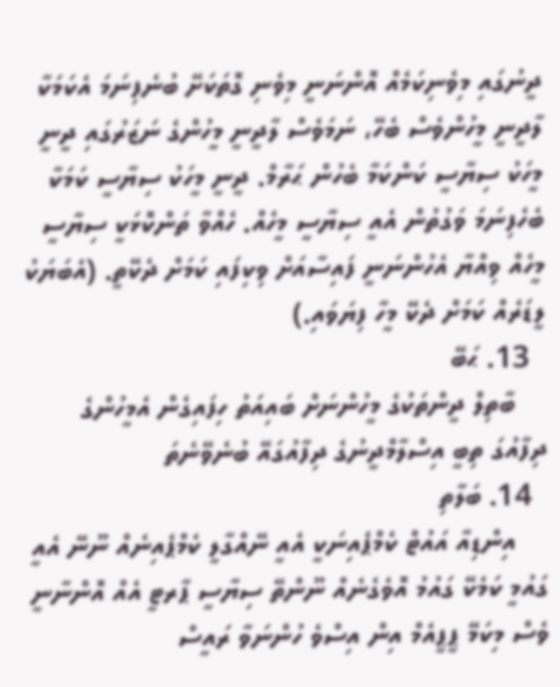ދީނުގައި މިވެނިކަމެއް އޮންނަނީ މިވެނި ގޮތަކަށޭ ބުނެފިނަމަ އެކަމަކާ ލާދީނީ މީހުންވެސް ބެހޭ، ނަމަވެސް ލާދީނީ މީހުންގެ ނަޒަރުގައި ދީނީ މީހަކު ސިޔާސީ ކަންކަމާ ބެހުން ޙަރާމް. ދީނީ މީހަކު ސިޔާސީ ކަމަކާ ބެހެފިނަމަ ވަގުތުން އެއީ ސިޔާސީ މީހެއް. ހެއްވާ ތަންކޮޅަކީ ސިޔާސީ މީހެއް ވިއްޔާ އެހުންނަނީ ފައިސާއަށް ވިކިފައި ކަމަށް ދެކޭތީ. (އެބަޔަކު ލީޑަރެއް ކަމަށް ދެކޭ މީހާ ފިޔަވައި.)
  13. ޙަބޭ
    ބާތިލް ދީންތަކުގެ މީހުންނަށް ބައިއަތު ހިފައިގެން އެމީހުންގެ ދިފާއުގަ ތިބީ އިސްލާމްދީނުގެ ދިފާއުގައޭ ބުނެވޭނެތަ
  14. ބަލާތި
    އިންޑިއާ އައުޓް ކެމްޕެއިނަކީ އެއީ ނޭއްގާލީ ކެމްޕެއިނެއް ނޫނޭ އެއީ ގައުމީ ކަމެކޭ ގައުމު އޮވެގެނެއް ނޫންތޭ ސިޔާސީ ޕާރޓީ އެއް އޮންނާނީ ވެސް މިކަމޭ ޕީޕީއެމް އިން އިސްވެ ހުންނަވާ ރައީސް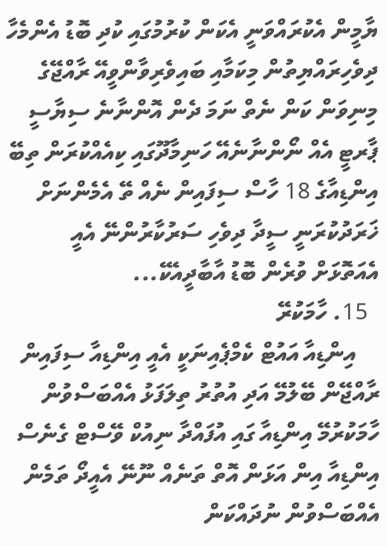ޔާމީން އެކުރައްވަނީ އެކަން ކުރުމުގައި ކުދި ބޮޑު އެންމެހާ ދިވެހިރައްޔިތުން މިކަމާއި ބައިވެރިވާންވީއޭ ރާއްޖޭގެ މިނިވަން ކަން ނެތް ނަމަ ދެން އޮންނާނެ ސިޔާސީ ޕާރޓީ އެއް ނޯންނާނެއޭ ހަނިމާދޫގައި ކިއެއްކުރަން ތިބޭ އިންޑިއާގެ 18 ހާސް ސިފައިން ނެއް ތޭ އެމެންނަށް ޚަރަދުކުރަނީ ސީދާ ދިވެހި ސަރުކާރުންނޭ އެއީ އެއަތޮޅަށް ވުރެން ބޮޑު އާބާދީއެކޭ...
  15. ހާމަކުރޭ
    އިންޑިއާ އައުޓް ކެމްޕެއިނަކީ އެއީ އިންޑިއާ ސިފައިން ރާއްޖޭން ބޭލުމޭ އަދި އުތުރު ތިލަފަޅު އެއްބަސްވުން ހާމަކުރުމޭ އިންޑިއާ ގައި އުފައްދާ ނިއުކް ވޭސްޓް ގެނެސް އިންޑިއާ އިން އަޅަން އޮތް ތަނެއް ނޫނޭ އެއީދޯ ތަމެން އެއްބަސްވުން ނުދައްކަން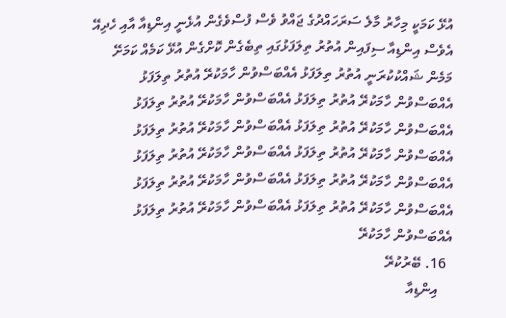އުޅޭ ކަމަކީ މިހާރު މާލެ ސަރަހައްދުގެ ޖައްވު ވެސް ފުސްވެގެން އުޅެނީ އިންޑިއާ އާއި ހެދިއޭ އެވެސް އިންޑިއާ ސިފައިން އުތުރު ތިލަފަޅުގައި ތިބެގެން ކޮށްގެން އުޅޭ ކަމެއް ކަމަށޭ މަމެން ޝައްކުކުރަނީ އުތުރު ތިލަފަޅު އެއްބަސްވުން ހާމަކުރޭ އުތުރު ތިލަފަޅު އެއްބަސްވުން ހާމަކުރޭ އުތުރު ތިލަފަޅު އެއްބަސްވުން ހާމަކުރޭ އުތުރު ތިލަފަޅު އެއްބަސްވުން ހާމަކުރޭ އުތުރު ތިލަފަޅު އެއްބަސްވުން ހާމަކުރޭ އުތުރު ތިލަފަޅު އެއްބަސްވުން ހާމަކުރޭ އުތުރު ތިލަފަޅު އެއްބަސްވުން ހާމަކުރޭ އުތުރު ތިލަފަޅު އެއްބަސްވުން ހާމަކުރޭ އުތުރު ތިލަފަޅު އެއްބަސްވުން ހާމަކުރޭ އުތުރު ތިލަފަޅު އެއްބަސްވުން ހާމަކުރޭ އުތުރު ތިލަފަޅު އެއްބަސްވުން ހާމަކުރޭ އުތުރު ތިލަފަޅު އެއްބަސްވުން ހާމަކުރޭ
  16. ބޭރުކުރޭ
    އިންޑިއާ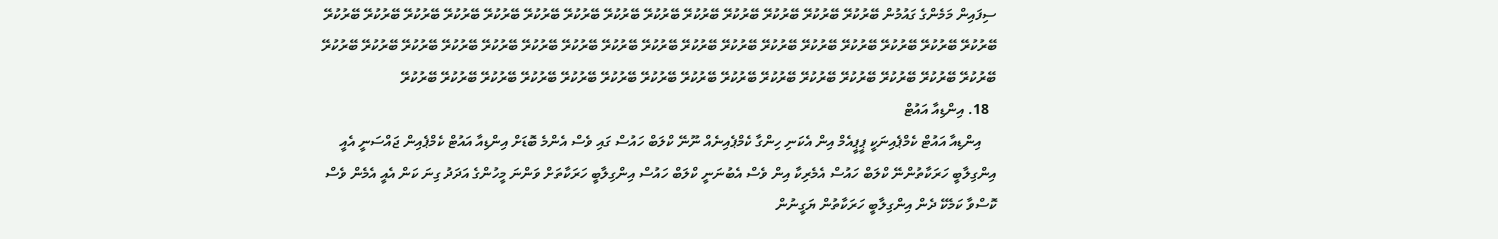ސިފައިން މަމެންގެ ގައުމުން ބޭރުކުރޭ ބޭރުކުރޭ ބޭރުކުރޭ ބޭރުކުރޭ ބޭރުކުރޭ ބޭރުކުރޭ ބޭރުކުރޭ ބޭރުކުރޭ ބޭރުކުރޭ ބޭރުކުރޭ ބޭރުކުރޭ ބޭރުކުރޭ ބޭރުކުރޭ ބޭރުކުރޭ ބޭރުކުރޭ ބޭރުކުރޭ ބޭރުކުރޭ ބޭރުކުރޭ ބޭރުކުރޭ ބޭރުކުރޭ ބޭރުކުރޭ ބޭރުކުރޭ ބޭރުކުރޭ ބޭރުކުރޭ ބޭރުކުރޭ ބޭރުކުރޭ ބޭރުކުރޭ ބޭރުކުރޭ ބޭރުކުރޭ ބޭރުކުރޭ ބޭރުކުރޭ ބޭރުކުރޭ ބޭރުކުރޭ ބޭރުކުރޭ ބޭރުކުރޭ ބޭރުކުރޭ ބޭރުކުރޭ ބޭރުކުރޭ ބޭރުކުރޭ ބޭރުކުރޭ ބޭރުކުރޭ ބޭރުކުރޭ ބޭރުކުރޭ ބޭރުކުރޭ ބޭރުކުރޭ ބޭރުކުރޭ
  18. އިންޑިއާ އައުޓް
    އިންޑިއާ އައުޓް ކެމްޕެއިނަކީ ޕީޕީއެމް އިން އެކަނި ހިންގާ ކެމްޕެއިނެއް ނޫނޭ ކްލަބް ހައުސް ގައި ވެސް އެންމެ ބޮޑަށް އިންޑިއާ އައުޓް ކެމްޕެއިން ޖައްސަނީ އެއީ އިންގިލާބީ ހަރަކާތުންނޭ ކްލަބް ހައުސް އެމެރިކާ އިން ވެސް އެބުނަނީ ކްލަބް ހައުސް އިންގިލާބީ ހަރަކާތަށް ވަންނަ މީހުންގެ އަދަދު ގިނަ ކަން އެއީ އެމެން ވެސް ކޮސްވާ ކަމެކޭ ދެން އިންގިލާބީ ހަރަކާތުން ޔަގީނުން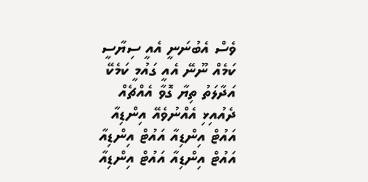ވެސް އެބުނަނީ އެއީ ސިޔާސީ ކަމެއް ނޫނޭ އެއީ ގައުމީ ކަމެކޭ އަދާލަތު ތިޔާ ގޮވާ އެއްޗެއް ދެއުއިޅި އެއްނުވެއޭ އިންޑިއާ އައުޓް އިންޑިއާ އައުޓް އިންޑިއާ އައުޓް އިންޑިއާ އައުޓް އިންޑިއާ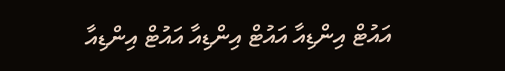އައުޓް އިންޑިއާ އައުޓް އިންޑިއާ އައުޓް އިންޑިއާ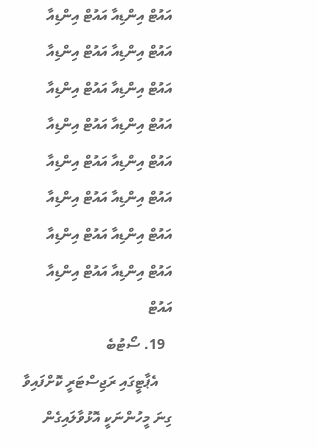އައުޓް އިންޑިއާ އައުޓް އިންޑިއާ އައުޓް އިންޑިއާ އައުޓް އިންޑިއާ އައުޓް އިންޑިއާ އައުޓް އިންޑިއާ އައުޓް އިންޑިއާ އައުޓް އިންޑިއާ އައުޓް އިންޑިއާ އައުޓް އިންޑިއާ އައުޓް އިންޑިއާ އައުޓް އިންޑިއާ އައުޓް އިންޑިއާ އައުޓް އިންޑިއާ އައުޓް އިންޑިއާ އައުޓް އިންޑިއާ އައުޓް
  19. ސޯޓުބެ
    އެޕާޓީގައި ރަޖިސްޓަރީ ކޮށްފައިވާ ގިނަ މީހުންނަކީ އޮޅުވާލައިގެން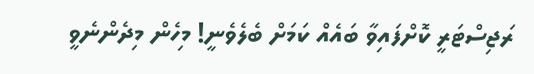ރަޖިސްޓަރީ ކޮށްފައިވާ ބައެއް ކަމަށް ބެލެވެނީ! މިހެން މިދެންނެވީ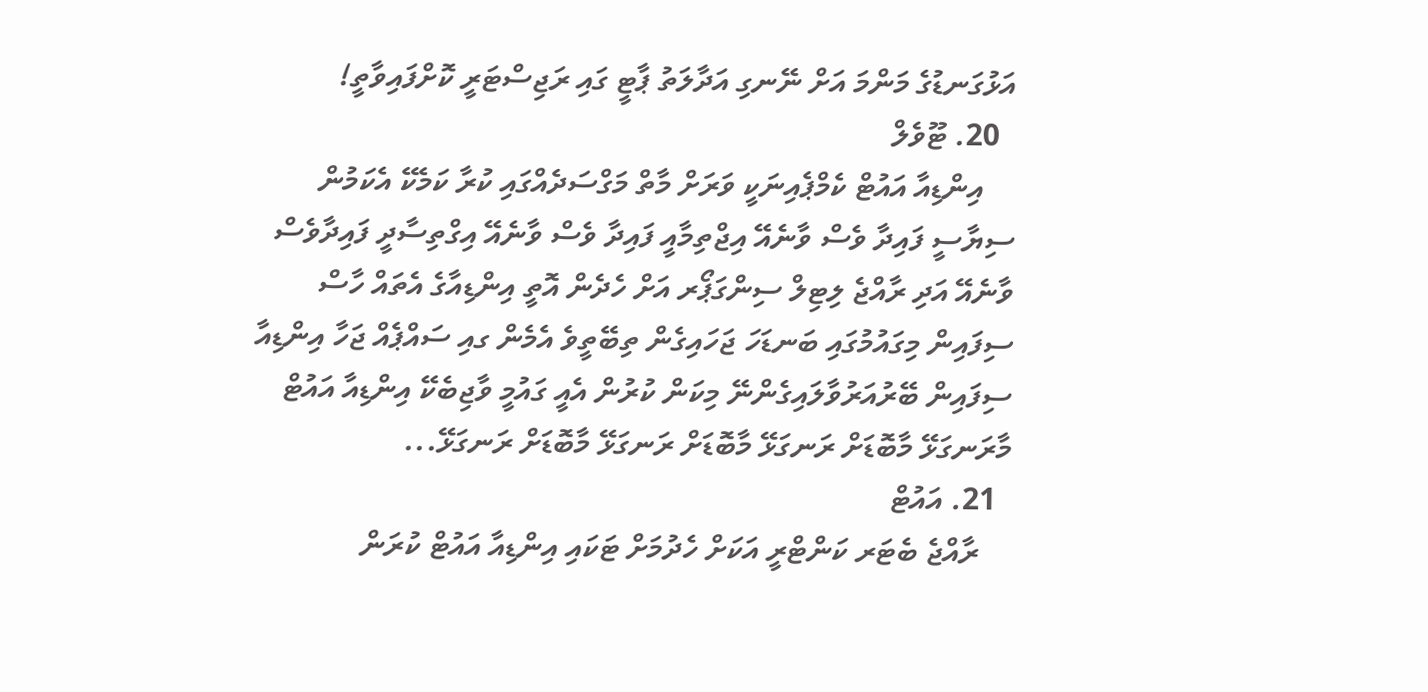އަޅުގަނޑުގެ މަންމަ އަށް ނޭނގި އަދާލަތު ޕާޓީ ގައި ރަޖިސްޓަރީ ކޮށްފައިވާތީ!
  20. ޓޫވެލް
    އިންޑިއާ އައުޓް ކެމްޕެއިނަކީ ވަރަށް މާތް މަގްސަދެއްގައި ކުރާ ކަމެކޭ އެކަމުން ސިޔާސީ ފައިދާ ވެސް ވާނެއޭ އިޖްތިމާއީ ފައިދާ ވެސް ވާނެއޭ އިގްތިސާދީ ފައިދާވެސް ވާނެއޭ އަދި ރާއްޖެ ލިޓިލް ސިންގަޕޯރ އަށް ހެދެން އޮތީ އިންޑިއާގެ އެތައް ހާސް ސިފައިން މިގައުމުގައި ބަނޑަހަ ޖަހައިގެން ތިބޭތީވެ އެމެން ގއި ސައްޕެއް ޖަހާ އިންޑިއާ ސިފައިން ބޭރުއަރުވާލައިގެންނޭ މިކަން ކުރުން އެއީ ގައުމީ ވާޖިބެކޭ އިންޑިއާ އައުޓް މާރަނގަޅޭ މާބޮޑަށް ރަނގަޅޭ މާބޮޑަށް ރަނގަޅޭ މާބޮޑަށް ރަނގަޅޭ...
  21. އައުޓް
    ރާއްޖެ ބެޓަރ ކަންޓްރީ އަކަށް ހެދުމަށް ޓަކައި އިންޑިއާ އައުޓް ކުރަން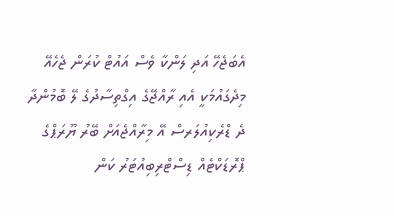އެބަޖެހޭ އަދި ލަންކާ ވެސް އައުޓް ކުރަން ޖެހެއޭ މިދެގައުމަކީ އެއި ރާއްޖޭގެ އިގްތިސާދުގެ ލޭ ބޮމުންދާ ދެ ޑްރެކިއުލަރސް އޭ މިރާއްޖެއަށް ބޭރު ޔޫރަޕްގެ ޕްރޮޑަކްޓެއް ޑިސްޓްރިބިއުޓަރު ކަން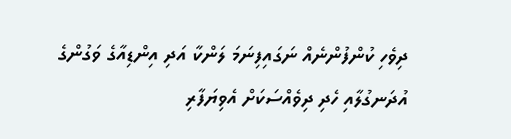ދިވެހި ކުންފުންނެއް ނަގައިފިނަމަ ލަންކާ އަދި އިންޑިއާގެ ވަގުންގެ އުދަނގުލާއި ހެދި ދިވެއްސަކަށް އެވިޔަފާރި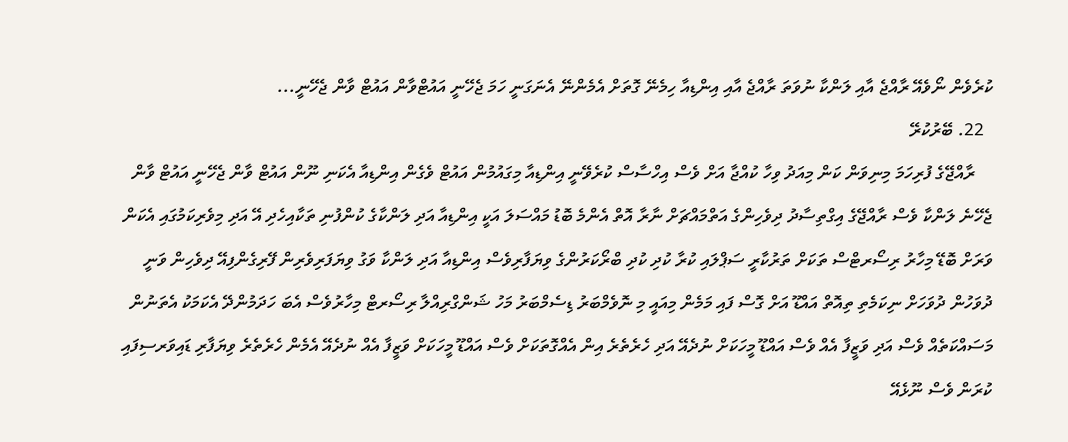ކުރެވެން ނޯވެއޭ ރާއްޖެ އާއި ލަންކާ ނުވަތަ ރާއްޖެ އާއި އިންޑިއާ ހިމެނޭ ގޮތަށް އެމެންނޭ އެނަގަނީ ހަމަ ޖެހޭނީ އައުޓްވާން އައުޓް ވާން ޖެހޭނީ...
  22. ބޭރުކުރޭ
    ރާއްޖޭގެ ފުރިހަމަ މިނިވަން ކަން މިއަދު ވިހާ ކުއްޖާ އަށް ވެސް އިހްސާސް ކުރެވޭނީ އިންޑިއާ މިގައުމުން އައުޓް ވެގެން އިންޑިއާ އެކަނި ނޫން އައުޓް ވާން ޖެހޭނީ އައުޓް ވާން ޖެހޭނެ ލަންކާ ވެސް ރާއްޖޭގެ އިގްތިސާދު ދިވެހިންގެ އަތްމައްޗަށް ނާރާ އޮތް އެންމެ ބޮޑު މައްސަލަ އަކީ އިންޑިއާ އަދި ލަންކާގެ ކުންފުނި ތަކާއިހެދި އޭ އަދި މިވެރިކަމުގައި އެކަން ވަރަށް ބޮޑޭ މިހާރު ރިސޯރޓްސް ތަކަށް ތަރުކާރީ ސަޕްލައި ކުރާ ކުދި ކުދި ބްރޯކަރުންގެ ވިޔަފާރިވެސް އިންޑިއާ އަދި ލަންކާ ވަގު ވިޔަފަރިވެރިން ފޭރިގެންފިއޭ ދިވެހިން ވަނީ ދުވަހުން ދުވަހަށް ނިކަމެތި ތިއޮތް އައްޑޫ އަށް ގޮސް ފައި މަމެން މިއައީ މި ނޮވެމްބަރު ޑިސެމްބަރު މަހު ޝަންގްރިއްލާ ރިސޯރޓް މިހާރުވެސް އެބަ ހަދަމުންދޭ އެކަމަކު އެތަނުން މަސައްކަތެއް ވެސް އަދި ވަޒީފާ އެއް ވެސް އައްޑޫ މީހަކަށް ނުދެއޭ އަދި ހެރެތެރެ އިން އެއްގޮތަކަށް ވެސް އައްޑޫ މީހަކަށް ވަޒީފާ އެއް ނުދެއޭ އެމެން ހެރެތެރެ ވިޔަފާރި ޑައިވަރސިފައި ކުރަން ވެސް ނޫޅެއޭ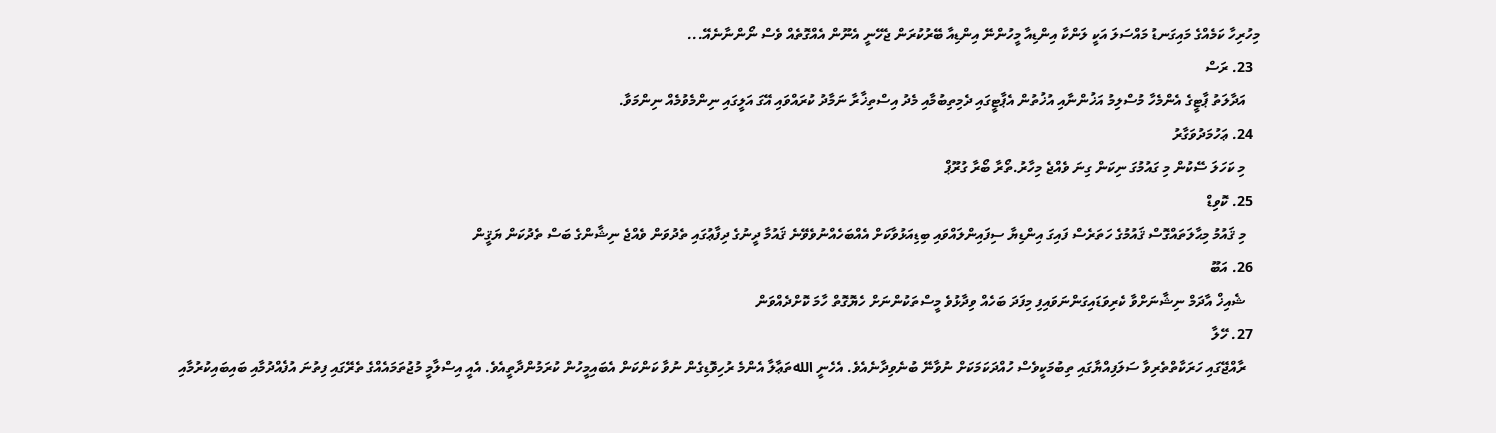މިހުރިހާ ކަމެއްގެ މައިގަނޑު މައްސަލަ އަކީ ލަންކާ އިންޑިއާ މީހުންނޭ އިންޑިއާ ބޭރުކުރަން ޖެހޭނީ އެނޫން އެއްގޮތެއް ވެސް ނޯންނާނެއޭ...
  23. ރަސް
    އަދާލަތު ޕާޓީގެ އެންމެހާ މުސްލިމު އަޚުންނާއި އުޚުތުން އެޕާޓީގައި ދެމިތިބުމާއި މެދު އިސްތިޚާރާ ނަމާދު ކުރައްވައި އޭގަ އަލީގައި ނިންމެވުމެއް ނިންމަވާ.
  24. ޢަހުމަދުވަގާރު
    މި ކަހަލަ ސޭކުން މި ގައުމުގަ ނިކަން ގިނަ ވެއްޖެ މިހާރު.ތޯރާ ބޯރާ ގުރޫޕް
  25. ކޮވިޑް
    މި ޤައުމު މިޙާލަތައްގޮސް ޤައުމުގެ ހަތަރެސް ފައިގަ އިންޑިޔާ ސިފައިންލައްވައި ބިޑިއަޅުވާކަށް އެއްބަހެއްނުވެވޭނެ ޤައުމާ ދީނުގެ ދިފާޢުގައި ތެދުވަން ވެއްޖެ ނިޝާންގެ ބަސް ތެދުކަން ޔަޤީން
  26. އަބޫ
    ޝެއިޚް އާދަމް ނިޝާނަށްވާ ކެރިވަޑައިގަންނަވައިފި މިފަދަ ބަހެއް ވިދާޅުވެ މީސްތަކުންނަށް ހެޔޮގޮތް ހާމަ ކޮށްދެއްވަން
  27. ހޭލާ
    ރާއްޖޭގައި ހަރަކާތްތެރިވާ ސަލަފިއްޔާގައި ތިބުމަކީވެސް ހުއްދަކަމަކަށް ނުވާނޭ ބުނެވިދާނެއެވެ. އެހެނީ اللهތަޢާލާ އެންމެ ރުހިވޮޑިގެން ނުވާ ކަންކަން އެބައިމީހުން ކުރަމުންދާތީއެވެ. އެއީ އިސްލާމީ މުޖުތަމައެއްގެ ތެރޭގައި ފިތުނަ އުފެއްދުމާއި ބައިބައިކުރުމާއި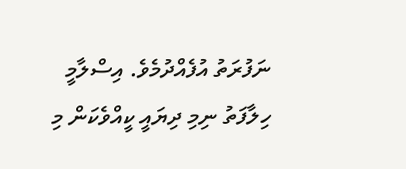ނަފުރަތު އުފެއްދުމެވެ. އިސްލާމީ ހިލާފަތު ނިމި ދިޔައީ ކީއްވެކަން މި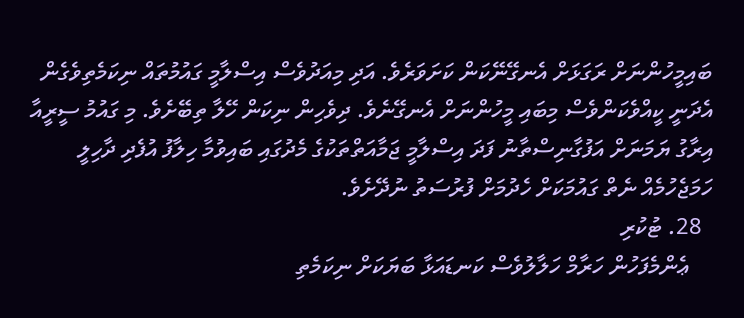ބައިމީހުންނަށް ރަގަޅަށް އެނގޭނޭކަން ކަށަވަރެވެ. އަދި މިއަދުވެސް އިސްލާމީ ގައުމުތައް ނިކަމެތިވެގެން އެދަނީ ކީއްވެކަންވެސް މިބައި މީހުންނަށް އެނގޭނެވެ. ދިވެހިން ނިކަން ހޭލާ ތިބޭށެވެ. މި ގައުމު ސީރީއާ އިރާގު ޔަމަނަށް އަފުގާނިސްތާނު ފަދަ އިސްލާމީ ޖަމާއަތްތަކުގެ މެދުގައި ބައިވުމާ ހިލާފު އުފެދި ދާހިލީ ހަމަޖެހުމެއް ނެތް ގައުމަކަށް ހެދުމަށް ފުރުސަތު ނުދޭށެވެ.
  28. ޓުކުރި
    ޢެންމެފަހުން ހަރާމް ހަލާލުވެސް ކަނޑައަޅާ ބަޔަކަށް ނިކަމެތި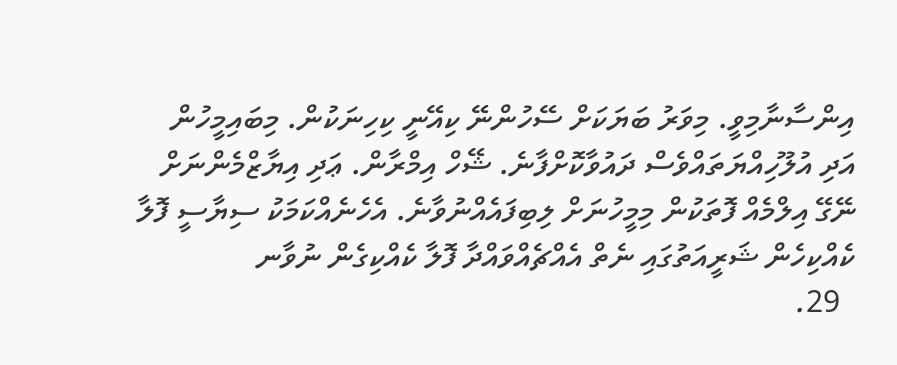އިންސާނާމިވީ. މިވަރު ބަޔަކަށް ސޭހުންނޭ ކިއޭނީ ކިހިނަކުން. މިބައިމީހުން އަދި އުލޫހިއްޔަތައްވެސް ދައުވާކޮށްފާނެ. ޝޭހް އިމްރާން. ޢަދި އިޔާޒްމެންނަށް ނޭގޭ އިލްމެއް ފޮތަކުން މިމީހުނަށް ލިބިފައެއްނުވާނެ. އެހެނެއްކަމަކު ސިޔާސީ ފޮލާ ކެއްކިހެން ޝަރީއަތުގައި ނެތް އެއްޗެއްވައްދާ ފޮލާ ކެއްކިގެން ނުވާނ
  29.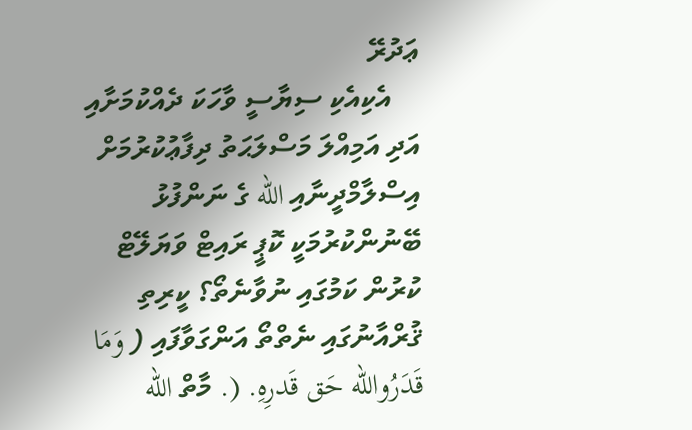ޢަދުރޭ
    އެކިއެކި ސިޔާސީ ވާހަކަ ދެއްކުމަށާއި އަދި އަމިއްލަ މަސްލަޙަތު ދިފާޢުކުރުމަށް އިސްލާމްދީނާއި الله ގެ ނަންފުޅު ބޭނުންކުރުމަކީ ކޮޕީ ރައިޓް ވަޔަލޭޓް ކުރުން ކަމުގައި ނުވާނެތޯ؟ ކީރިތި ޤުރްއާނުގައި ނެތްތޯ އަންގަވާފައި ( وَمَا قَدَرُوالله حَق قَدرِهِ. (. މާތް الله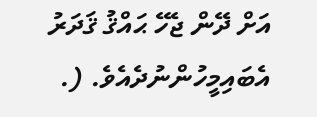އަށް ދޭން ޖެހޭ ޙައްޤު ޤަދަރު އެބައިމީހުންނުދެއެވެ. (.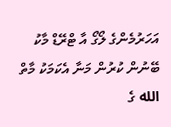އަހަރުމެންގެ ލޯގޯ އާ ޓްރޭޑް މާކު ބޭނުން ކުރުން މަނާ އެކަމަކު މާތް الله ގެ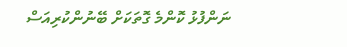ނަންފުޅު ކޮންމެ ގޮތަކަށް ބޭނުންކުރިއަސް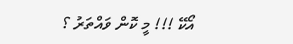އޯކޭ !!! މީ ކޮން ވައްތަރު ؟